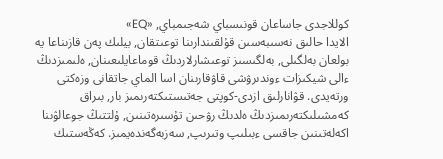كوللاجدى جاساعان قونىسباي شەجىمباي, «EQ»
الايدا حالىق نەسىبەسىن قۇلقىندارىنا توعىتقان, بيلىك پەن قازىناعا يە بولعان بەلگىلى, بەلگىسىز توعىشارلاردىڭ قوماعايلىعىنان, ەلىمىزدىڭ ءالى شيكىزات ءوندىرۋشى قاۋقارىنان اسا الماي جاتقانى وزەكتى ورتەيدى. قۋانارلىق ازدى-كوپتى جەتىستىكتەرىمىز بار, بىراق كەمشىلىكتەرىمىزدىڭ ەلدىڭ رۋحىن تۇسىرەتىنىن, ۇلتتىڭ جوعالۋىنا اكەلەتىنىن جاقسى ءبىلىپ وتىرىپ, سەزبەگەندەيمىز. كەڭەستىك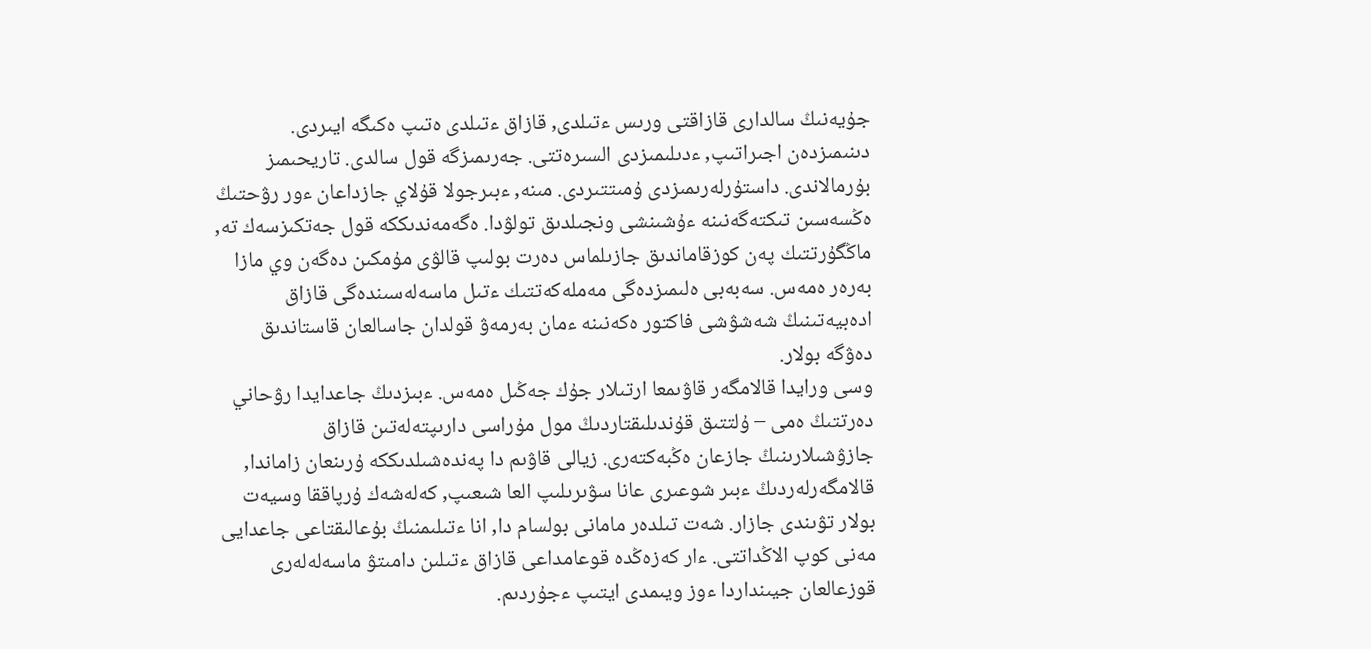جۇيەنىڭ سالدارى قازاقتى ورىس ءتىلدى, قازاق ءتىلدى ەتىپ ەكىگە ايىردى. دىنىمىزدەن اجىراتىپ, ءدىلىمىزدى السىرەتتى. جەرىمىزگە قول سالدى. تاريحىمىز بۇرمالاندى. داستۇرلەرىمىزدى ۇمىتتىردى. مىنە, ءبىرجولا قۇلاي جازداعان ءور رۋحتىڭ ەڭسەسىن تىكتەگەنىنە ءۇشىنشى ونجىلدىق تولۋدا. ەگەمەندىككە قول جەتكىزسەك تە, ماڭگۇرتتىك پەن كوزقاماندىق جازىلماس دەرت بولىپ قالۋى مۇمكىن دەگەن وي مازا بەرەر ەمەس. سەبەبى ەلىمىزدەگى مەملەكەتتىك ءتىل ماسەلەسىندەگى قازاق ادەبيەتىنىڭ شەشۋشى فاكتور ەكەنىنە ءمان بەرمەۋ قولدان جاسالعان قاستاندىق دەۋگە بولار.
وسى ورايدا قالامگەر قاۋىمعا ارتىلار جۇك جەڭىل ەمەس. ءبىزدىڭ جاعدايدا رۋحاني دەرتتىڭ ەمى – ۇلتتىق قۇندىلىقتاردىڭ مول مۇراسى دارىپتەلەتىن قازاق جازۋشىلارىنىڭ جازعان ەڭبەكتەرى. زيالى قاۋىم دا پەندەشىلدىككە ۇرىنعان زاماندا, قالامگەرلەردىڭ ءبىر شوعىرى عانا سۋىرىلىپ العا شىعىپ, كەلەشەك ۇرپاققا وسيەت بولار تۋىندى جازار. شەت تىلدەر مامانى بولسام دا, انا ءتىلىمنىڭ بۇعالىقتاعى جاعدايى مەنى كوپ الاڭداتتى. ءار كەزەڭدە قوعامداعى قازاق ءتىلىن دامىتۋ ماسەلەلەرى قوزعالعان جيىنداردا ءوز ويىمدى ايتىپ ءجۇردىم.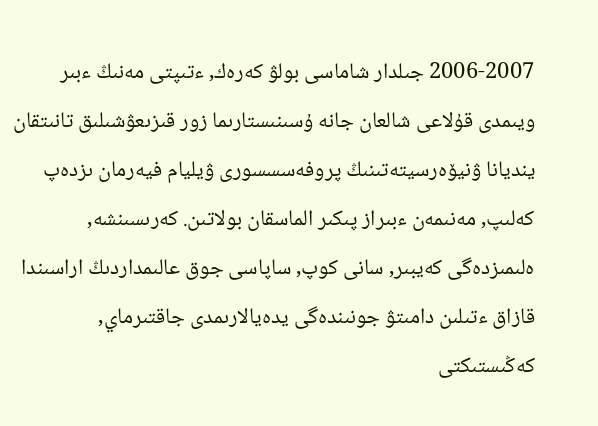2006-2007 جىلدار شاماسى بولۋ كەرەك, ءتىپتى مەنىڭ ءبىر ويىمدى قۇلاعى شالعان جانە ۇسىنىستارىما زور قىزىعۋشىلىق تانىتقان ينديانا ۋنيۆەرسيتەتىنىڭ پروفەسسسورى ۋيليام فيەرمان ىزدەپ كەلىپ, مەنىمەن ءبىراز پىكىر الماسقان بولاتىن. كەرىسىنشە, ەلىمىزدەگى كەيبىر, سانى كوپ, ساپاسى جوق عالىمداردىڭ اراسىندا قازاق ءتىلىن دامىتۋ جونىندەگى يدەيالارىمدى جاقتىرماي, كەڭىستىكتى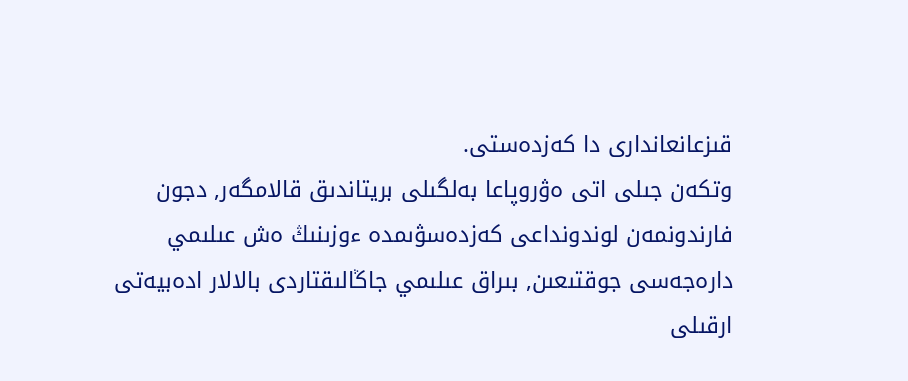قىزعانعاندارى دا كەزدەستى.
وتكەن جىلى اتى ەۋروپاعا بەلگىلى بريتاندىق قالامگەر, دجون فارندونمەن لوندونداعى كەزدەسۋىمدە ءوزىنىڭ ەش عىلىمي دارەجەسى جوقتىعىن, بىراق عىلىمي جاڭالىقتاردى بالالار ادەبيەتى ارقىلى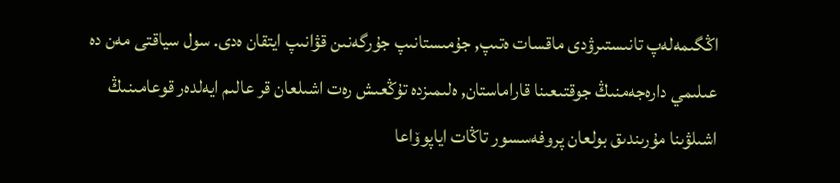اڭگىمەلەپ تانىستىرۋدى ماقسات ەتىپ, جۇمىستانىپ جۇرگەنىن قۋانىپ ايتقان ەدى. سول سياقتى مەن دە عىلىمي دارەجەمنىڭ جوقتىعىنا قاراماستان, ەلىمىزدە تۇڭعىش رەت اشىلعان قر عالىم ايەلدەر قوعامىنىڭ اشىلۋىنا مۇرىندىق بولعان پروفەسسور تاڭات اياپوۆاعا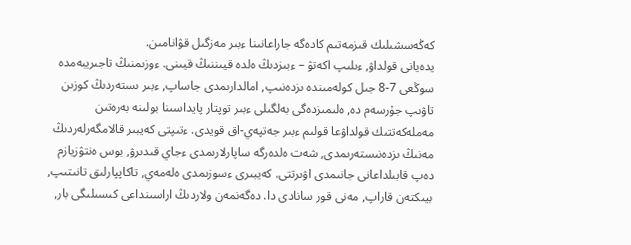كەڭەسشىلىك قىزمەتىم كادەگە جاراعانىنا ءبىر مەزگىل قۋانامىن.
يدەيانى قولداۋ, ءىلىپ اكەتۋ – ءبىزدىڭ ەلدە قيىننىڭ قيىنى. ءوزىمنىڭ تاجىريبەمدە سوڭعى 7-8 جىل كولەمىندە ىزدەنىپ, امالدارىمدى جاساپ, ءبىر ىستەردىڭ كوزىن تاۋىپ جۇرسەم دە, ەلىمىزدەگى بەلگىلى ءبىر توپتار پايداسىنا بولىنە بەرەتىن مەملەكەتتىك قولداۋعا قولىم ءبىر جەتپەي-اق قويدى. ءتىپتى كەيبىر قالامگەرلەردىڭ مەنىڭ ىزدەنىستەرىمدى, شەت ەلدەرگە ساپارلارىمدى ءجاي قىدىرۋ, بوس ەنتۋزيازم دەپ قابىلداعانى جانىمدى اۋىرتتى. كەيبىرى ءسوزىمدى ەلەمەي, تاكاپپارلىق تانىتىپ, بيىكتەن قاراپ, مەنى قور سانادى دا. دەگەنمەن ولاردىڭ اراسىنداعى كىسىلىگى بار,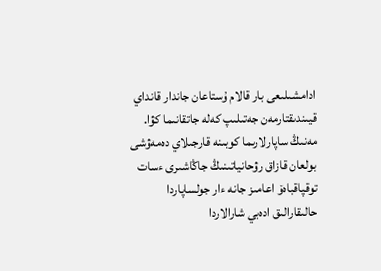ادامشىلىعى بار قالام ۇستاعان جاندار قانداي قيىندىقتارمەن جەتىلىپ كەلە جاتقانىما كۋا.
مەنىڭ ساپارلارىما كوبىنە قارجىلاي دەمەۋشى بولعان قازاق رۋحانياتىنىڭ جاڭاشىرى ءسات توقپاقباەۆ اعامىز جانە ءار جولساپاردا حالىقارالىق ادەبي شارالاردا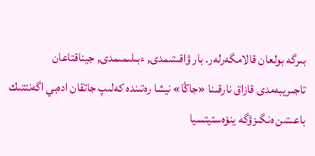بىرگە بولعان قالامگەرلەر. بار ۋاقىتىمدى, ءبىلىمىمدى, جيناقتاعان تاجىريبەمدى قازاق نارقىنا «جاڭا» نيشا رەتىندە كەلىپ جاتقان ادەبي اگەنتتىك باعىتىن ەنگىزۋگە ينۆەستيتسيا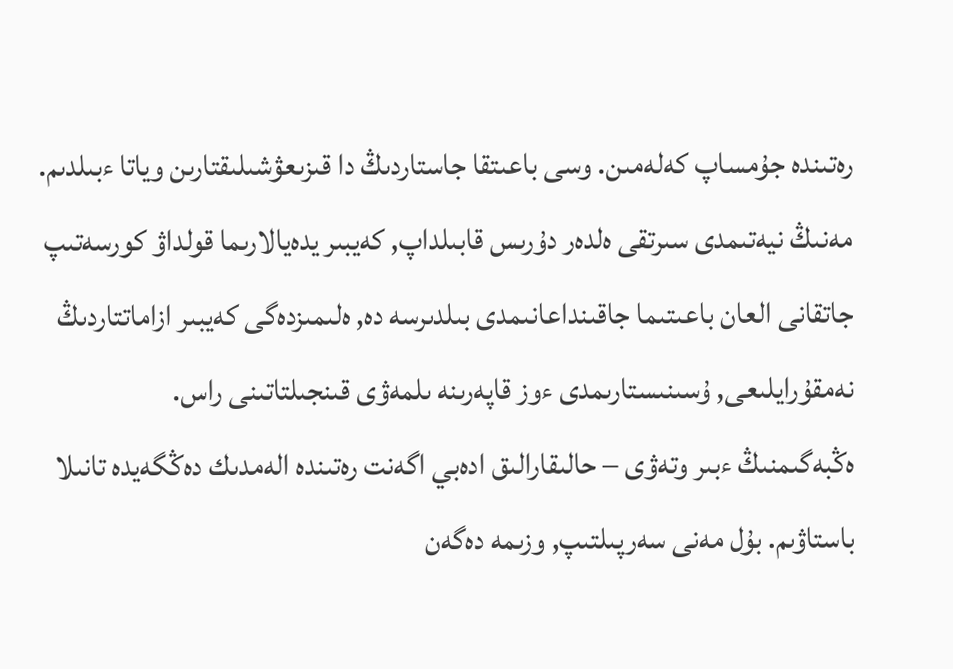رەتىندە جۇمساپ كەلەمىن. وسى باعىتقا جاستاردىڭ دا قىزىعۋشىلىقتارىن وياتا ءبىلدىم. مەنىڭ نيەتىمدى سىرتقى ەلدەر دۇرىس قابىلداپ, كەيبىر يدەيالارىما قولداۋ كورسەتىپ جاتقانى العان باعىتىما جاقىنداعانىمدى بىلدىرسە دە, ەلىمىزدەگى كەيبىر ازاماتتاردىڭ نەمقۇرايلىعى, ۇسىنىستارىمدى ءوز قاپەرىنە ىلمەۋى قىنجىلتاتىنى راس.
ەڭبەگىمنىڭ ءبىر وتەۋى – حالىقارالىق ادەبي اگەنت رەتىندە الەمدىك دەڭگەيدە تانىلا باستاۋىم. بۇل مەنى سەرپىلتىپ, وزىمە دەگەن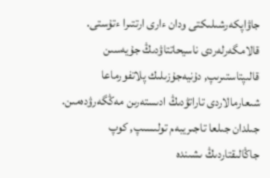جاۋاپكەرشىلىكتى ودان ءارى ارتتىرا ءتۇستى. قالامگەرلەردى ناسيحاتتاۋدىڭ جۇيەسىن قالىپتاستىرىپ, دۇنيەجۇزىلىك پلاتفورماعا شىعارمالاردى تاراتۋدىڭ ادىستەرىن مەڭگەرۋدەمىن. جىلدان جىلعا تاجىريبەم تولىسىپ, كوپ جاڭالىقتاردىڭ ىشىندە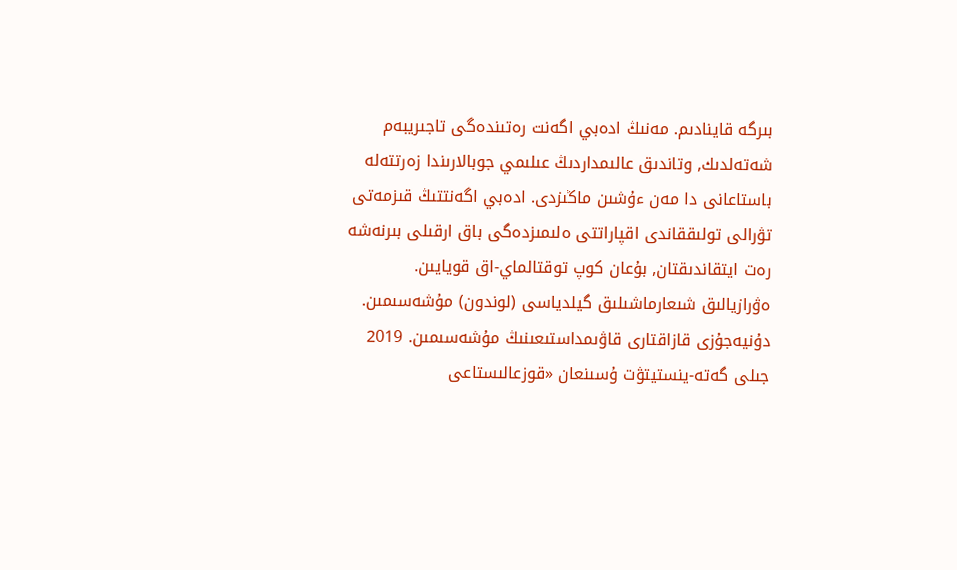بىرگە قاينادىم. مەنىڭ ادەبي اگەنت رەتىندەگى تاجىريبەم شەتەلدىك, وتاندىق عالىمداردىڭ عىلىمي جوبالارىندا زەرتتەلە باستاعانى دا مەن ءۇشىن ماڭىزدى. ادەبي اگەنتتىڭ قىزمەتى تۋرالى تولىققاندى اقپاراتتى ەلىمىزدەگى باق ارقىلى بىرنەشە رەت ايتقاندىقتان, بۇعان كوپ توقتالماي-اق قويايىن.
ەۋرازيالىق شىعارماشىلىق گيلدياسى (لوندون) مۇشەسىمىن. دۇنيەجۇزى قازاقتارى قاۋىمداستىعىنىڭ مۇشەسىمىن. 2019 جىلى گەتە-ينستيتۋت ۇسىنعان «قوزعالىستاعى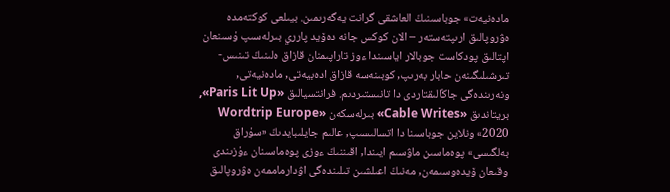مادەنيەت» جوباسىنىڭ العاشقى گرانت يەگەرىمىن. بيىلعى كوكتەمدە ەۋروپالىق ارىپتەستەر – الان كوكس جانە دەۆيد پارري بىرلەسىپ ۇسىنعان اپتالىق پودكاست جوبالار اياسىندا ءوز تاراپىمنان قازاق ەلىنىڭ تىنىس-تىرشىلىگىنەن حابار بەرىپ, كوبىنەسە قازاق ادەبيەتى, مادەنيەتى, ونەرىندەگى جاڭالىقتاردى دا تانىستىردىم. فرانتسيالىق «Paris Lit Up», بريتاندىق «Cable Writes» بىرلەسكەن «Wordtrip Europe 2020» ونلاين جوباسىنا دا اتسالىسىپ, عالىم جايلىبايدىڭ «سۇراق بەلگىسى» پوەماسىن ماۋسىم ايىندا, اقىننىڭ ءوزى پوەماسىنان ءۇزىندى وقىعان ۆيدەوسىمەن, مەنىڭ اعىلشىن تىلىندەگى اۋدارماممەن ەۋروپالىق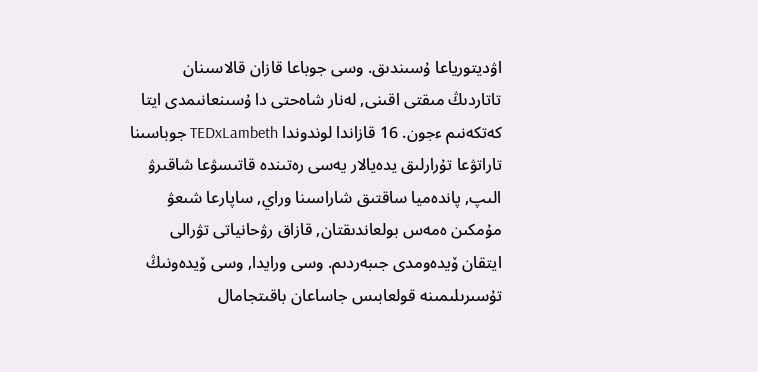اۋديتورياعا ۇسىندىق. وسى جوباعا قازان قالاسىنان تاتاردىڭ مىقتى اقىنى, لەنار شاەحتى دا ۇسىنعانىمدى ايتا كەتكەنىم ءجون. 16 قازاندا لوندوندا TEDxLambeth جوباسىنا تاراتۋعا تۇرارلىق يدەيالار يەسى رەتىندە قاتىسۋعا شاقىرۋ الىپ, پاندەميا ساقتىق شاراسىنا وراي, ساپارعا شىعۋ مۇمكىن ەمەس بولعاندىقتان, قازاق رۋحانياتى تۋرالى ايتقان ۆيدەومدى جىبەردىم. وسى ورايدا, وسى ۆيدەونىڭ تۇسىرىلىمىنە قولعابىس جاساعان باقىتجامال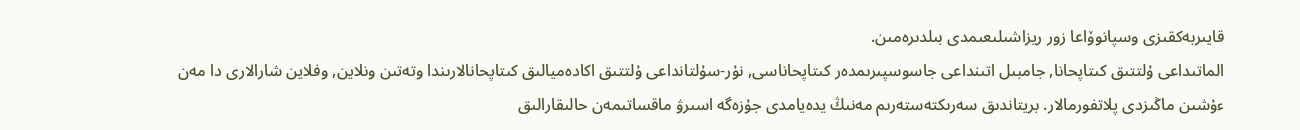قايىربەكقىزى وسپانوۆاعا زور ريزاشىلىعىمدى بىلدىرەمىن.
الماتىداعى ۇلتتىق كىتاپحانا, جامبىل اتىنداعى جاسوسپىرىمدەر كىتاپحاناسى, نۇر-سۇلتانداعى ۇلتتىق اكادەميالىق كىتاپحانالارىندا وتەتىن ونلاين, وفلاين شارالارى دا مەن ءۇشىن ماڭىزدى پلاتفورمالار. بريتاندىق سەرىكتەستەرىم مەنىڭ يدەيامدى جۇزەگە اسىرۋ ماقساتىمەن حالىقارالىق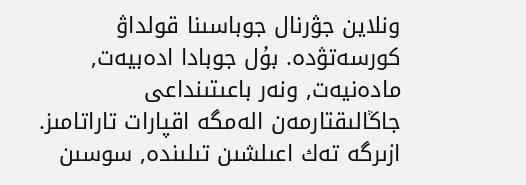ونلاين جۋرنال جوباسىنا قولداۋ كورسەتۋدە. بۇل جوبادا ادەبيەت, مادەنيەت, ونەر باعىتىنداعى جاڭالىقتارمەن الەمگە اقپارات تاراتامىز. ازىرگە تەك اعىلشىن تىلىندە, سوسىن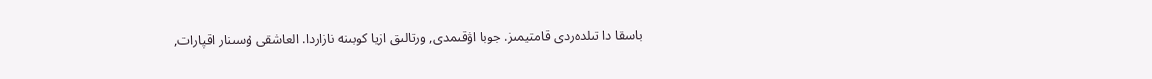باسقا دا تىلدەردى قامتيمىز. جوبا اۋقىمدى, ورتالىق ازيا كوبىنە نازاردا. العاشقى ۇسىنار اقپارات,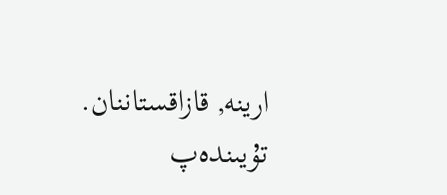ارينە, قازاقستاننان. تۇيىندەپ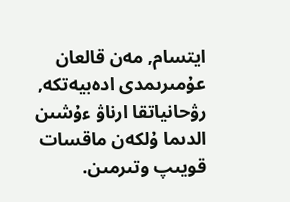ايتسام, مەن قالعان عۇمىرىمدى ادەبيەتكە, رۋحانياتقا ارناۋ ءۇشىن الدىما ۇلكەن ماقسات قويىپ وتىرمىن.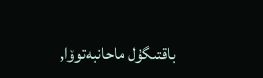باقتىگۇل ماحانبەتوۆا,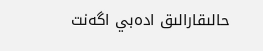حالىقارالىق ادەبي اگەنت